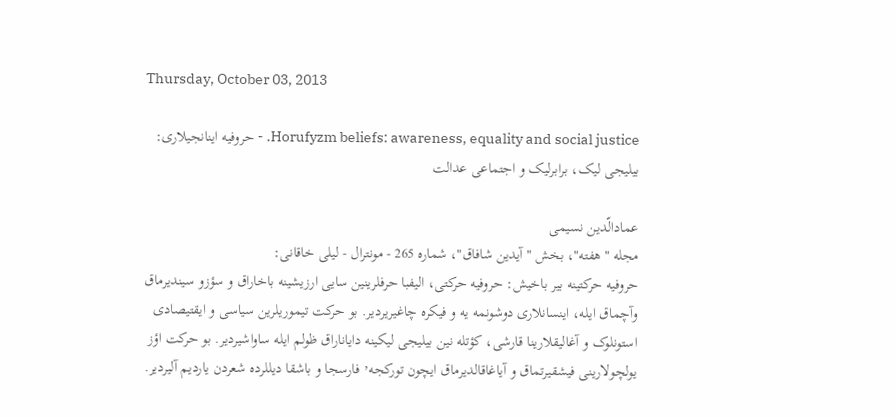Thursday, October 03, 2013

Horufyzm beliefs: awareness, equality and social justice. - حروفیه اینانجیلاری: بیلیجی لیک، برابرلیک و اجتماعی عدالت

عمادالّدین نسیمی
مجله "هفته"، بخش "آیدین شافاق"، شماره 265 - مونترال - لیلی خاقانی:
حروفیه حرکتینه بیر باخیش: حروفیه حرکتی، الیفبا حرفلرینین سایی ارزیشینه باخاراق و سؤزو سیندیرماق وآچماق ایله، اینسانلاری دوشونمه یه و فیکره چاغیریردیر. بو حرکت تیموریلرین سیاسی و ایقتیصادی استونلوک و آغالیقلارینا قارشی، کؤتله نین بیلیجی لیکینه دایاناراق ظولم ایله ساواشیردیر. بو حرکت اؤز یولچولارینی فیشقیرتماق و آیاغاقالدیرماق ایچون تورکجه٬ فارسجا و باشقا دیللرده شعردن یاردیم آلیردیر.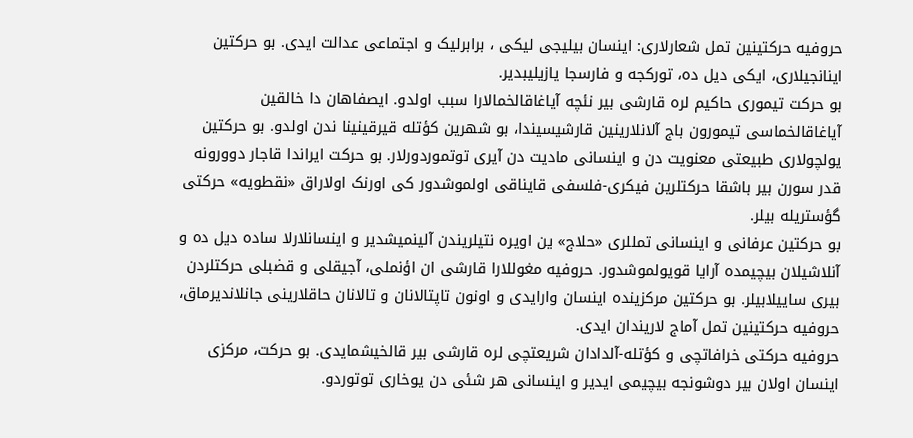حروفیه حرکتینین تمل شعارلاری: اینسان بیلیجی لیکی ، برابرلیک و اجتماعی عدالت ایدی. بو حرکتین اینانجیلاری، ایکی دیل ده، تورکجه و فارسجا یازیلیبدیر.
بو حرکت تیموری حاکیم لره قارشی بیر نئچه آیاغاقالخمالارا سبب اولدو. ایصفاهان دا خالقین آیاغاقالخماسی تیمورون باج آلانلارینین قارشیسیندا، بو شهرین کؤتله قیرقینینا ندن اولدو. بو حرکتین یولچولاری طبیعتی معنویت دن و اینسانی مادیت دن آیری توتموردورلار. بو حرکت ایراندا قاجار دوورونه قدر سورن بیر باشقا حرکتلرین فیکری-فلسفی قایناقی اولموشدور کی اورنک اولاراق «نقطویه» حرکتی گؤستریله بیلر.
بو حرکتین عرفانی و اینسانی تمللری «حلاج» ین اویره نتیلریندن آلینمیشدیر و اینسانلارلا ساده دیل ده و آنلاشیلان بیچیمده آرایا قویولموشدور. حروفیه مغوللارا قارشی ان اؤنملی، آجیقلی و قضبلی حرکتلردن بیری ساییلابیلر. بو حرکتین مرکزینده اینسان وارایدی و اونون تاپتالانان و تالانان حاقلارینی جانلاندیرماق، حروفیه حرکتینین تمل آماج لاریندان ایدی.
حروفیه حرکتی خرافاتچی و کؤتله-آلدادان شریعتچی لره قارشی بیر قالخیشمایدی. بو حرکت، مرکزی اینسان اولان بیر دوشونجه بیچیمی ایدیر و اینسانی هر شئی دن یوخاری توتوردو.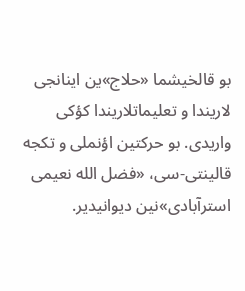بو قالخیشما «حلاج»ین اینانجی لاریندا و تعلیماتلاریندا کؤکی واریدی. بو حرکتین اؤنملی و تکجه قالینتی-سی، «فضل الله نعیمی استرآبادی»نین دیوانیدیر.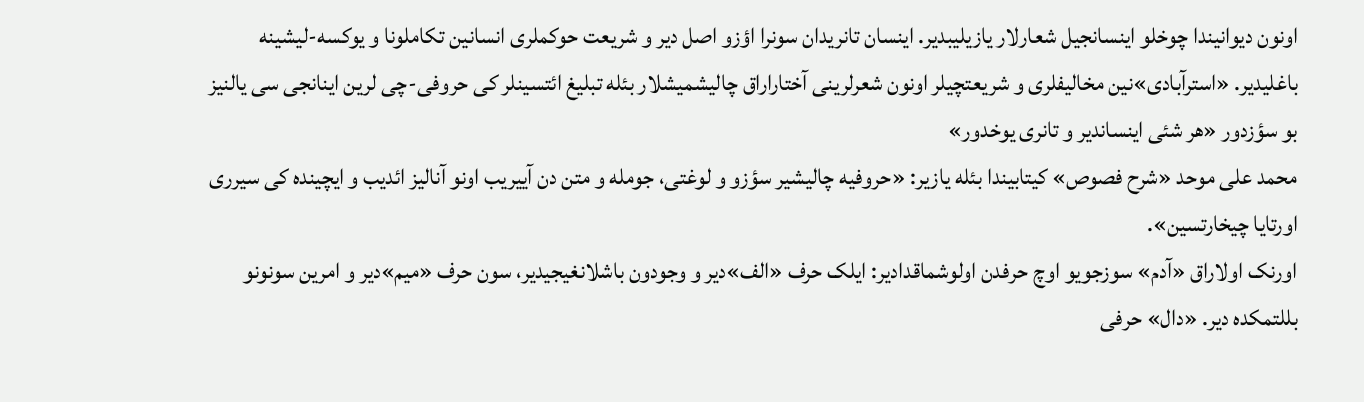اونون دیوانیندا چوخلو اینسانجیل شعارلار یازیلیبدیر. اینسان تانریدان سونرا اؤزو اصل دیر و شریعت حوکملری انسانین تکاملونا و یوکسه-لیشینه باغلیدیر. «استرآبادی»نین مخالیفلری و شریعتچیلر اونون شعرلرینی آختاراراق چالیشمیشلار بئله تبلیغ ائتسینلر کی حروفی-چی لرین اینانجی سی یالنیز بو سؤزدور «هر شئی اینساندیر و تانری یوخدور»
محمد علی موحد «شرح فصوص» کیتابیندا بئله یازیر: «حروفیه چالیشیر سؤزو و لوغتی، جومله و متن دن آییریب اونو آنالیز ائدیب و ایچینده کی سیرری اورتایا چیخارتسین».
اورنک اولاراق «آدم» سوزجویو اوچ حرفدن اولوشماقدادیر: ایلک حرف «الف»دیر و وجودون باشلانغیجیدیر، سون حرف «میم»دیر و امرین سونونو بللتمکده دیر. «دال» حرفی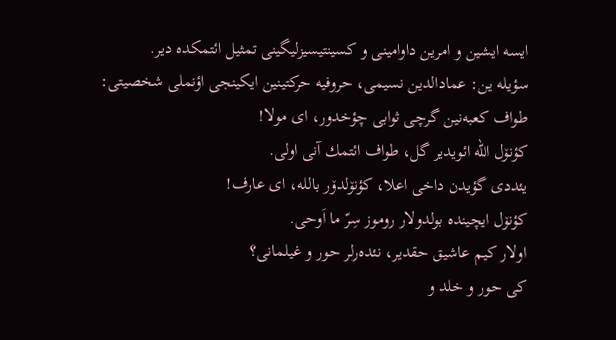ایسه ایشین و امرین داوامینی و کسینتیسیزلیگینی تمثیل ائتمکده دیر.
سؤیله ین: عمادالدین نسیمی، حروفیه حرکتینین ایکینجی اؤنملی شخصیتی:
طواف كعبه‌نین گرچی ثوابی چؤخدور، ای مولا!
كؤنۆل الله ائویدیر گل، طواف ائتمك آنی اولی.
یئددی گؤیدن داخی اعلا، كؤنۆلدۆر بالله، ای عارف!
كؤنۆل ایچینده بولدولار روموز سِرّ ما اَوحی.
اولار كیم عاشیق حقدیر، نئده‌رلر حور و غیلمانی؟
كی حور و خلد و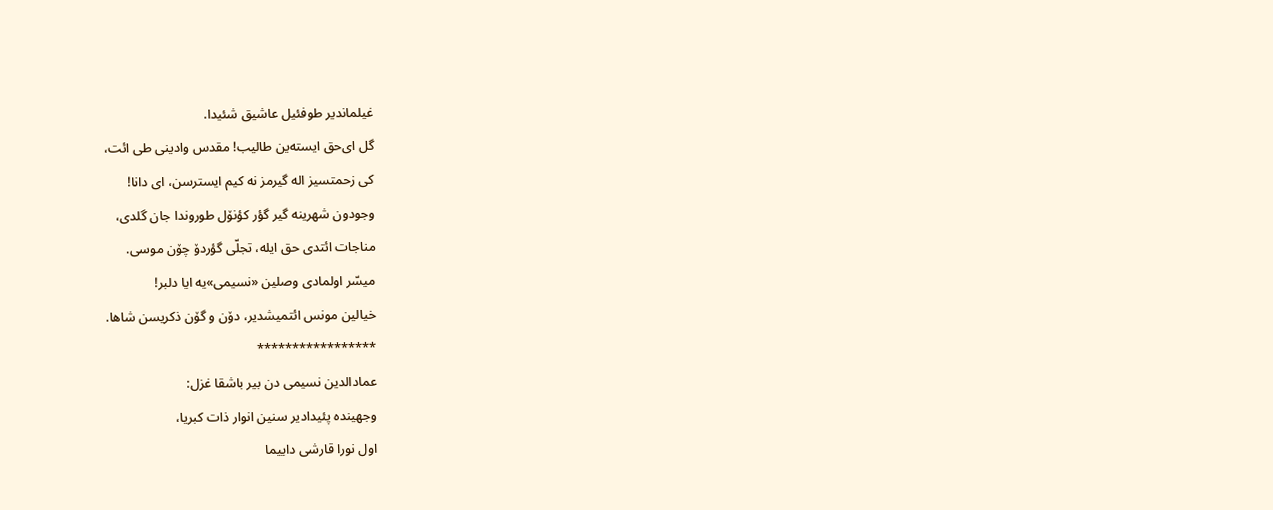غیلماندیر طوفئیل عاشیق شئیدا.
گل ‌ای‌حق ‌ایسته‌ین ‌طالیب! مقدس ‌وادینی طی ائت،
كی زحمتسیز اله گیرمز نه كیم ایسترسن، ای دانا!
وجودون ‌شهرینه‌ گیر گؤر كؤنۆل‌ طوروندا جان گلدی،
مناجات ائتدی حق ایله، تجلّی گؤردۆ چۆن موسی.
میسّر اولمادی وصلین «نسیمی»یه ایا دلبر!
خیالین مونس ائتمیشدیر، دۆن و گۆن‌ ذكریسن شاها.
*****************
عمادالدین نسیمی دن بیر باشقا غزل:
وجهینده پئیدادیر سنین انوار ذات كبریا،
اول نورا قارشی داییما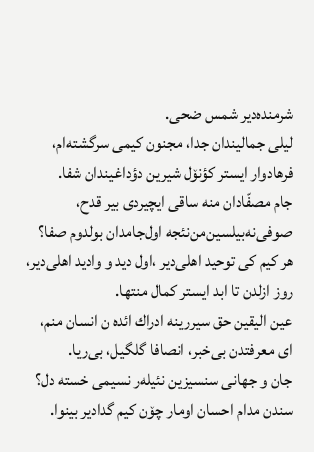شرمنده‌دیر شمس ضحی.
لیلی جمالیندان جدا، مجنون كیمی سرگشته‌ام،
فرهادوار ایستر كؤنۆل شیرین دؤداغیندان شفا.
جام مصفّادان منه ساقی ایچیردی بیر قدح،
صوفی‌نه‌بیلسین‌من‌نئجه اول‌جامدان بولدوم صفا؟
هر كیم كی توحید اهلی‌دیر ،اول دید و وادید اهلی‌دیر،
روز ازلدن تا ابد ایستر كمال منتها.
عین الیقین حق سیررینه ادراك ائده ن انسان منم،
ای معرفتدن بی‌خبر، انصافا گلگیل، بی‌ریا.
جان و جهانی سنسیزین نئیله‌ر نسیمی خسته دل؟
سندن مدام احسان اومار چۆن كیم گدادیر بینوا.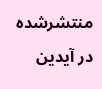منتشرشده در آیدین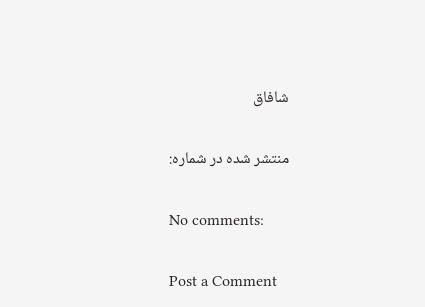شافاق

منتشر شده در شماره:

No comments:

Post a Comment